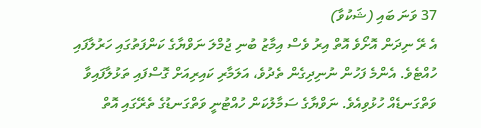37 ވަނަ ބައި (ޝަކުވާ)
އެ ރޭ ނިދަން އޮށޯވެ އޮތް އިރު ވެސް އިމާޒު ބުނި ޖުމްލަ ނަވްޔާގެ ކަންފަތުގައި ހަރުލާފައި ހުއްޓެވެ. އެންމެ ފަހުން ނުނިދިގެން ތެދުވެ، އަލަމާރި ކައިރިއަށް ގޮސްފައި ތަޅުލާފައިވާ ވަތްގަނޑެއް ހުޅުވިއެވެ. ނަވްޔާގެ ސަމާލުކަން ހުއްޓުނީ ވަތްގަނޑުގެ ތެރޭގައި އޮތް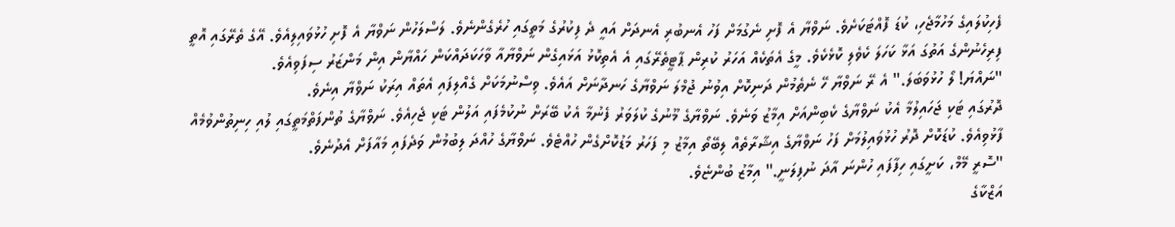ފެހިކުލައިގެ މަހުމާޖެހި، ކުޑަ ފޮއްޓަކަށެވެ. ނަވްޔާ އެ ފޮށި ނެގުމަށް ފަހު އެނބުރި އެނދަށް އައީ ދެ ފިކުރުގެ މަތީގައި ހުރެގެންނެވެ. ލަސްލަހުން ނަވްޔާ އެ ފޮށި ހުޅުވައިލިއެވެ. އޭގެ ތެރޭގައި އޮތީ ފިރިހެނުންގެ އަތުގަ އަޅާ ކަހަލަ ކެވެލި ކޮޅެކެވެ. މީގެ އެތަކެއް އަހަރު ކުރިން ޕާޓީތެރޭގައި އެ އެތިކޮޅު އަޅައިގެން ނަވްޔާއާ ވާހަކަދައްކަން ހައްޔާން އިން މަންޒަރު ސިފަވިއެވެ.
"ނައްޔަ! ލޯ ހުޅުވަބަލަ." އެ ރޭ ނަވްޔާ ހޭ ނެތެމުން ދަނިކޮށް އިވުނު ޖުމްލަ ނަވްޔާގެ ހަނދާނަށް އައެވެ. ވިސްނުމަކަށް ގެއްލިފައި އެތައް އިރަކު ނަވްޔާ އިނެވެ.
ދޮރުގައި ޓަކި ޖަހައިލުމާ އެކު ނަވްޔާގެ ކެބިންއަށް އިމާޒު ވަނެވެ. ނަވްޔާގެ މޫނުގެ ކުލަވަރު ފެނުމާ އެކު ބޭރަށް ނުކުމެފައި އަލުން ޓަކި ޖެހިއެވެ. ނަވްޔާގެ ތުންފަތްމަތީގައި ލުއި ހިނިތުންވުމެއް ފާޅުވިއެވެ. ކުޑަކޮށް ދޮރު ހުޅުވައިލުމަށް ފަހު ނަވްޔާގެ އިޝާރާތެއް ލިބޭތޯ އިމާޒު މި ފަހަރު މަޑުކޮށްގެން ހުއްޓެވެ. ނަވްޔާގެ ހުއްދަ ލިބުމުން ވަދެފައި މައާފަށް އެދުނެވެ.
"ސޮރީ މޭމް، ކަށީގައި ހިފާފައި ހުންނަ އާދަ ނުފިލަނީ." އިމާޒު ބުންޏެވެ.
އަޒްކާގެ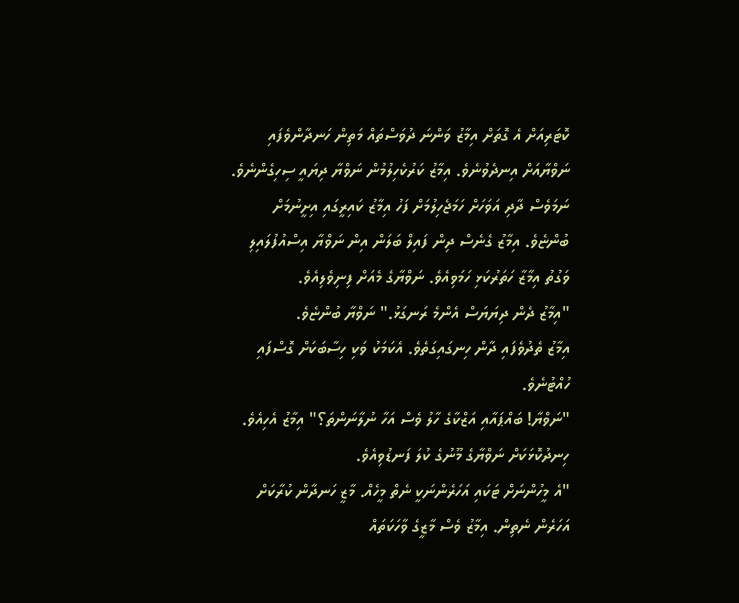ކޮޓަރިއަށް އެ ގޮތަށް އިމާޒު ވަންނަ ދުވަސްތައް މަތިން ހަނދާންވެފައި ނަވްޔާއަށް އިނދެވުނެވެ. އިމާޒު ކަރުކެހިލުމުން ނަވްޔާ ދިޔައީ ސިހިގެންނެވެ. ނަމަވެސް ދާދި އަވަހަށް ހަމަޖެހިލުމަށް ފަހު އިމާޒު ކައިރީގައި އިށީނުމަށް ބުންޏެވެ. އިމާޒު ގެނެސް ދިން ފައިލް ބަލަން އިން ނަވްޔާ އިސްއުފުލައިލި ވަގުތު އިމާޒާ ހަތަރުކަޅި ހަމަވިއެވެ. ނަވްޔާގެ މެއަށް ފިނިވެލިއެވެ.
"އިމާޒު ދެން ދިޔަޔަސް އެންމެ ރަނގަޅު." ނަވްޔާ ބުންޏެވެ.
އިމާޒު ތެދުވެފައި ދާން ހިނގައިގަތެވެ. އެކަމަކު ވަކި ހިސާބަކަށް ގޮސްފައި ހުއްޓުނެވެ.
"ނަވްޔާ! ބައްޕައާއި އަޒްކާގެ ހާލު ވެސް އަހާ ނުލާނަންތަ؟" އިމާޒު އެހިއެވެ.
ހިނދުކޮޅަކަށް ނަވްޔާގެ މޫނުގެ ކުލަ ފަނޑުވިއެވެ.
"އެ މީހުންނަށް ޓަކައި އަހަރެންނަކީ ނެތް މީހެއް. މާޒީ ހަނދާން ކުރާކަށް އަހަރެން ނެތިން. އިމާޒު ވެސް މާޒީގެ ވާހަކަތައް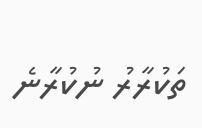ތަކުރާރު ނުކުރާނެ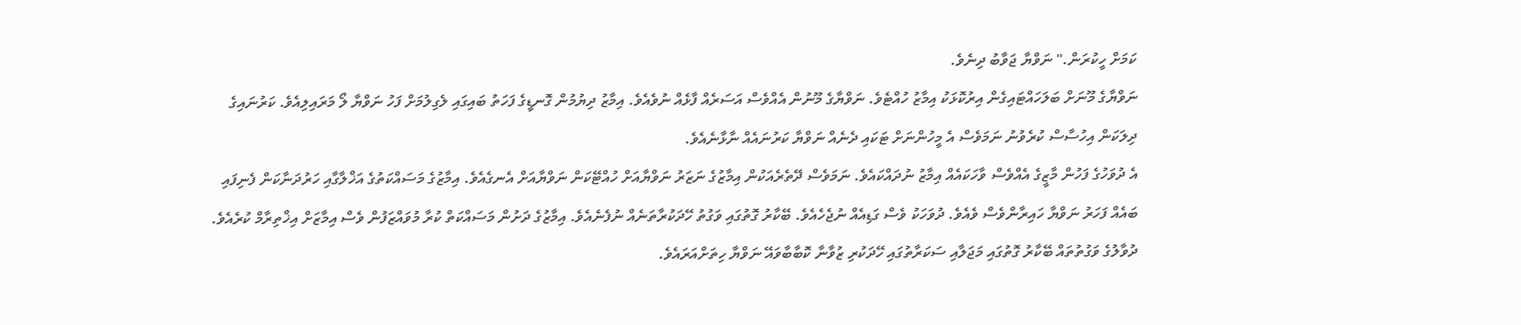ކަމަށް ހީކުރަން." ނަވްޔާ ޖަވާބު ދިނެވެ.
ނަވްޔާގެ މޫނަށް ބަލަހައްޓައިގެން އިރުކޮޅަކު އިމާޒު ހުއްޓެވެ. ނަވްޔާގެ މޫނުން އެއްވެސް އަސަރެއް ފާޅެއް ނުވެއެވެ. އިމާޒު ދިޔުމުން ގޮނޑީގެ ފަހަތު ބައިގައި ލެގިލުމަށް ފަހު ނަވްޔާ ލޯ މަރައިލިއެވެ. ކަރުނައިގެ ދިލަކަން އިހުސާސް ކުރެވުނު ނަމަވެސް އެ މީހުންނަށް ޓަކައި ދެނެއް ނަވްޔާ ކަރުނައެއް ނާޅާނެއެވެ.
އެ ދުވަހުގެ ފަހުން މާޒީގެ އެއްވެސް ވާހަކައެއް އިމާޒު ނުދައްކައެވެ. ނަމަވެސް ދޭތެރެއަކުން އިމާޒުގެ ނަޒަރު ނަވްޔާއަށް ހުއްޓޭކަން ނަވްޔާއަށް އެނގެއެވެ. އިމާޒުގެ މަސައްކަތުގެ އަޚްލާގާއި ހަރުދަނާކަން ފެނިފައި ބައެއް ފަހަރު ނަވްޔާ ހައިރާންވެސް ވެއެވެ. ދުވަހަކު ވެސް ގަޑިއެއް ނުޖެހެއެވެ. ބޭކާރު ގޮތުގައި ވަގުތު ހޭދަކުރާތަނެއް ނުފެނެއެވެ. އިމާޒުގެ ދަށުން މަސައްކަތް ކުރާ މުވައްޒަފުން ވެސް އިމާޒަށް އިޚްތިރާމް ކުރެއެވެ. ދުވާލުގެ ވަގުތުތައް ބޭކާރު ގޮތުގައި މަޖަލާއި ސަކަރާތުގައި ހޭދަކުރި ޒުވާނާ ކޮބާބާވައޭ ނަވްޔާ ހިތަށްއަރައެވެ.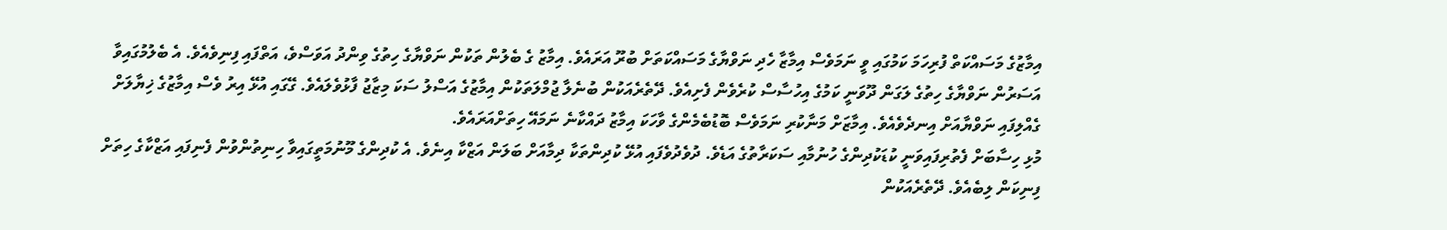އިމާޒުގެ މަސައްކަތް ފުރިހަމަ ކަމުގައި ވީ ނަމަވެސް އިމާޒާ ހެދި ނަވްޔާގެ މަސައްކަތަށް ބުރޫ އަރައެވެ. އިމާޒު ގެ ބެލުން ތަކުން ނަވްޔާގެ ހިތުގެ ވިންދު އަވަސްވެ، އަތްފައި ފިނިވެއެވެ. އެ ބެލުމުގައިވާ އަސަރުން ނަވްޔާގެ ހިތުގެ ލަގަން ދޫވަނީ ކަމުގެ އިހުސާސް ކުރެވެން ފެށިއެވެ. ދޭތެރެއަކުން ބުނެލާ ޖުމްލަތަކުން އިމާޒުގެ އަސްލު ސަކަ މިޒާޖު ފާޅުވެލައެވެ. ގޭގައި އުޅޭ އިރު ވެސް އިމާޒުގެ ޚިޔާލަށް ގެއްލިފައި ނަވްޔާއަށް އިނދެވެއެވެ. އިމާޒަށް މަނާކުރި ނަމަވެސް ބޮޑުބެމެންގެ ވާހަކަ އިމާޒު ދައްކާނެ ނަމައޭ ހިތަށްއަރައެވެ.
މުޅި ހިސާބަށް ފެތުރިފައިވަނީ ކުޑަކުދިންގެ ހުނުމާއި ސަކަރާތުގެ އަޑެވެ. ދުވެދުވެފައި އުޅޭ ކުދިންތަކާ ދިމާއަށް ބަލަން އަޒްކާ އިނެވެ. އެ ކުދިންގެ މޫނުމަތީގައިވާ ހިނިތުންވުން ފެނިފައި އަޒްކާގެ ހިތަށް ފިނިކަން ލިބެއެވެ. ދޭތެރެއަކުން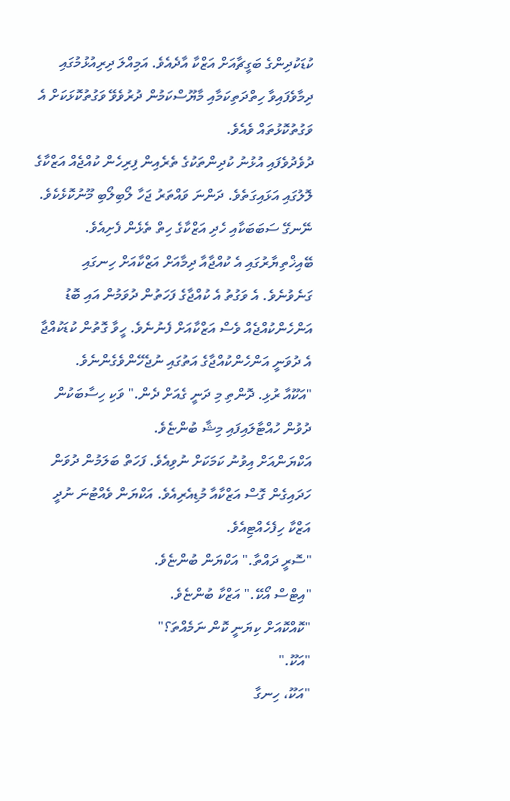ކުޑަކުދިންގެ ބަގީޗާއަށް އަޒްކާ އާދެއެވެ. އަމިއްލަ ދިރިއުޅުމުގައި ދިމާވެފައިވާ ހިތްދަތިކަމާއި މާޔޫސްކަމުން ދުރުވެވޭ ވަގުތުކޮޅަކަށް އެ ވަގުތުކޮޅުތައް ވެއެވެ.
ދުވެދުވެފައި އުޅުނު ކުދިންތަކުގެ ތެރެއިން ފިރިހެން ކުއްޖެއް އަޒްކާގެ ލޮލުގައި އަޅައިގަތެވެ. ދަންނަ ވައްތަރު ޖަހާ ލޯބިލޯބި މޫނުކޮޅެކެވެ. ނޭނގޭ ސަބަބަކާއި ހެދި އަޒްކާގެ ހިތް ތެޅެން ފެށިއެވެ. ބޭއިޚްތިޔާރުގައި އެ ކުއްޖާއާ ދިމާއަށް އަޒްކާއަށް ހިނގައި ގަނެވުނެވެ. އެ ވަގުތު އެ ކުއްޖާގެ ފަހަތުން ދުވަމުން އައި ބޮޑު އަންހެންކުއްޖެއް ވެސް އަޒްކާއަށް ފެނުނެވެ. ހީވާ ގޮތުން ކުޑަކުއްޖާ އެ ދުވަނީ އަންހެންކުއްޖާގެ އަތުގައި ނުޖެހޭންވެގެންނެވެ.
"އަކޫއާ ރުޅި. ދޮންތި މި ދަނީ ގެއަށް ދެން." ވަކި ހިސާބަކުން ދުވުން ހުއްޓާލައިފައި މިޝާ ބުންޏެވެ.
އަކްޔަންއަށް އިވުނު ކަމަކަށް ނުވިއެވެ. ފަހަތް ބަލަމުން ދުވަން ހަދައިގެން ގޮސް އަޒްކާއާ މުޑިއެރިއެވެ. އަކްޔަން ވެއްޓުނަ ނުދީ އަޒްކާ ހިފެހެއްޓިއެވެ.
"ސޮރީ ދައްތާ." އަކްޔަން ބުންޏެވެ.
"އިޓްސް އޯކޭ." އަޒްކާ ބުންޏެވެ.
"ކޮއްކޮއަށް ކިޔަނީ ކޮން ނަމެއްތަ؟"
"އަކޫ."
"އަކޫ، ހިނގާ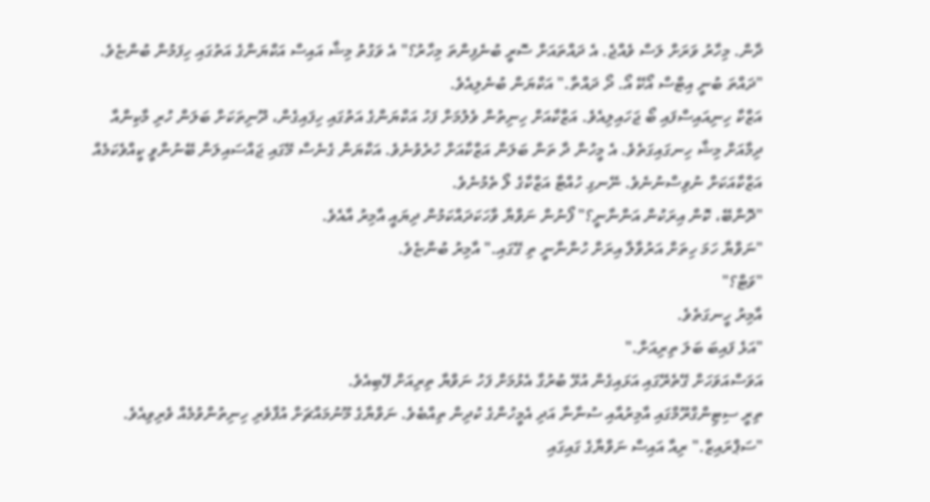ދާން. މިހާރު ވަރަށް ލަސް ވެއްޖެ. އެ ދައްތައަށް ސޮރީ ބުނެފިންތަ މިހާރު؟" އެ ވަގުތު މިޝާ އައިސް އަކްޔަންގެ އަތުގައި ހިފަމުން ބުންޏެވެ.
"ދައްތަ ބުނީ އިޓްސް އޯކޭ އޯ. ދޯ ދައްތާ." އަކްޔަން ބުނެލިއެވެ.
އަޒްކާ ހިނިއައިސްފައި ބޯ ޖަހައިލިއެވެ. އަޒްކާއަށް ހިނިތުން ވެލުމަށް ފަހު އަކްޔަންގެ އަތުގައި ހިފައިގެން، ދޫނިތަކަށް ބަލަން ހުރި މާކިންއާ ދިމާއަށް މިޝާ ހިނގައިގަތެވެ. އެ މީހުން ދާ ތަން ބަލަން އަޒްކާއަށް ހުރެވުނެވެ. އަކްޔަން ގެނެސް މޭގައި ޖައްސައިލަން ބޭނުންވީ ކީއްވެކަމެއް އަޒްކާއަކަށް ނުވިސްނުނެވެ. ނޭނގި ހުއްޓާ އަޒްކާގެ ލޯ ތެމުނެވެ.
"ދޮންބޭ، ކޮން އިރަކުން އަންނާނީ؟" ފޯނުން ނަވްޔާ ވާހަކަދައްކަމުން ދިޔައީ އާމިރު އާއެވެ.
"ނަވްޔާ ހަމަ ހިތަށް އަރުވާލާ އިރަށް ހުންނާނީ ތި ގޭގައި." އާމިރު ބުންޏެވެ.
"ވަޓް؟"
އާމިރު ހީނގަތެވެ.
"އަޅެ ފައިބަ ބަލަ ތިރިއަށް."
އަވަސްއަވަހަށް ގޭތެރޭގައި އަޅައިގެން އުޅޭ ބުރުގާ އެޅުމަށް ފަހު ނަވްޔާ ތިރިއަށް ފޭބިއެވެ.
ތިރީ ސިޓިންގްރޫމްގައި އާމިރުއާއި ސުނާނާ އަދި އެމީހުންގެ ކުދިން ތިއްބެވެ. ނަވްޔާގެ މޫނުމައްޗަށް އުފާވެރި ހިނިތުންވުމެއް ވެރިވިއެވެ.
"ސަޕްރައިޒް." ރިއާ އައިސް ނަވްޔާގެ ގައިގައި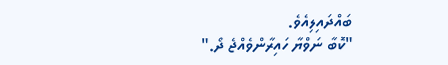ބައްދައިލިއެވެ.
"ކޮބާ ނަވްޔާ ހައިރާންވެއްޖެ ދޯ."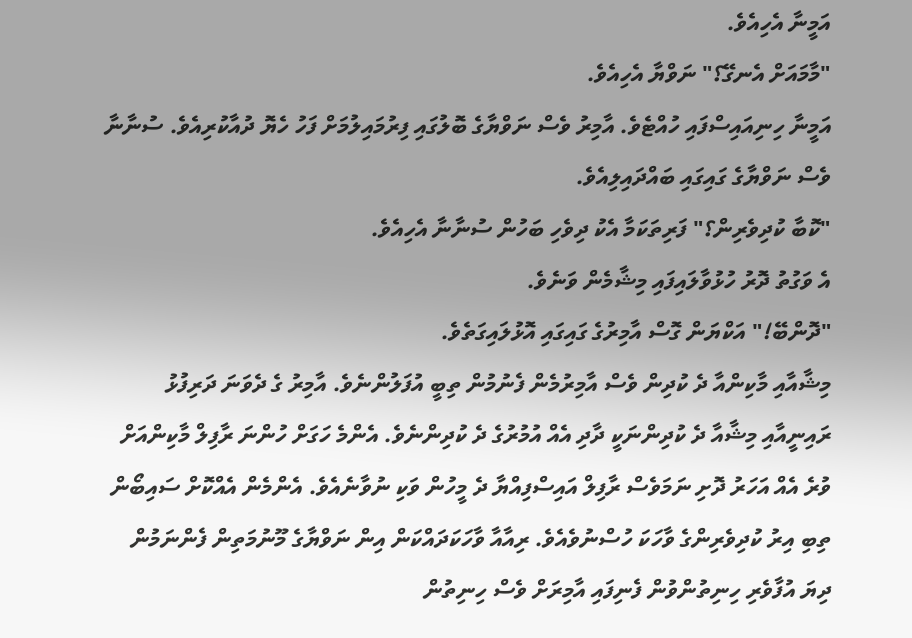އަމީނާ އެހިއެވެ.
"މާމައަށް އެނގޭ؟" ނަވްޔާ އެހިއެވެ.
އަމީނާ ހިނިއައިސްފައި ހުއްޓެވެ. އާމިރު ވެސް ނަވްޔާގެ ބޮލުގައި ފިރުމައިލުމަށް ފަހު ހެޔޮ ދުއާކުރިއެވެ. ސުނާނާ ވެސް ނަވްޔާގެ ގައިގައި ބައްދައިލިއެވެ.
"ކޮބާ ކުދިވެރިން؟" ފަރިތަކަމާ އެކު ދިވެހި ބަހުން ސުނާނާ އެހިއެވެ.
އެ ވަގުތު ދޮރު ހުޅުވާލައިފައި މިޝާމެން ވަނެވެ.
"ދޮންބޭ!" އަކްޔަން ގޮސް އާމިރުގެ ގައިގައި އޮޅުލައިގަތެވެ.
މިޝާއާއި މާކިންއާ ދެ ކުދިން ވެސް އާމިރުމެން ފެނުމުން ތިބީ އުފަލުންނެވެ. އާމިރު ގެ ދެވަނަ ދަރިފުޅު ރައިނީއާއި މިޝާއާ ދެ ކުދިންނަކީ ދާދި އެއް އުމުރުގެ ދެ ކުދިންނެވެ. އެންމެ ހަގަށް ހުންނަ ރާފިލް މާކިންއަށް ވުރެ އެއް އަހަރު ދޮށި ނަމަވެސް ރާފިލް އައިސްފިއްޔާ ދެ މީހުން ވަކި ނުވާނެއެވެ. އެންމެން އެއްކޮށް ސައިބޯން ތިބި އިރު ކުދިވެރިންގެ ވާހަކަ ހުސްނުވެއެވެ. ރިއާއާ ވާހަކަދައްކަން އިން ނަވްޔާގެ މޫނުމަތިން ފެންނަމުން ދިޔަ އުފާވެރި ހިނިތުންވުން ފެނިފައި އާމިރަށް ވެސް ހިނިތުން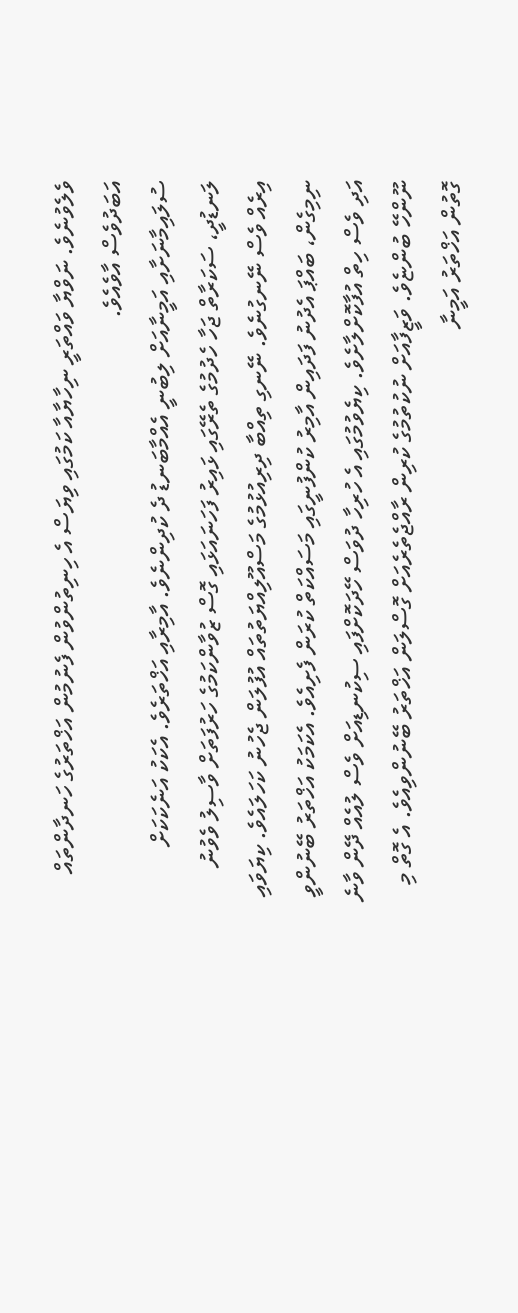ވެލެވުނެވެ. ނަވްޔާ ވައްތަރީ ނިހާޔާއާ ކަމުގައި ވިޔަސް އެ ހިނިތުންވުން ފެނުމުން އަޚްތަރުގެ ހަނދާންތައް އަބަދުވެސް އާވެއެވެ.
ސުލައިމާނަށާއި އަމީނާއަށް ލިބުނީ އެއްމާބަނޑު ދެ ކުދިންނެވެ. އާމިރާއި އަޚްތަރެވެ. އެކަކު އަނެކަކަށް ލަނޑުދީ، ސަކަރާތް ޖަހާ ހެދުމުގެ ތެރޭގައި ޅައިރު ފަހަނައަޅައި ގޮސް ޒުވާންކަމުގެ ހަރުފަތަށް ވާސިލު ވެވުނު އިރެއް ވެސް ނޭނގުނެވެ. ނޭނގި ތިއްބާ ދިރިއުޅުމުގެ މަސްއޫލިއްޔަތުތައް އުފުލަން ޖެހުނު ކަހަލައެވެ. ކިޔަވައި ނިމިގެން، ބައްޕަ އެދުނު ފަދައިން އާމިރު ކުންފުނީގައި މަސައްކަތް ކުރަން ފެށިއެވެ. އެކަމަކު އަޚްތަރު ބޭނުންވީ އަދި ވެސް ހިތް އުފާކޮށްލާށެވެ. ކިޔެވުމުގައި އެ ހުރިހާ ދުވަސް ހޭދަކޮށްފައި ސިކުނޑިއަށް ވެސް ލުއެއް ދޭން ވާނެ ނޫންހޭ ބުންޏެވެ. ވަޒީފާއަށް ނުކުތުމުގެ ކުރިން ރާއްޖެތެރެއަށް ގޮސްލަން އަޚްތަރު ބޭނުންވިއެވެ. އެ ގޮތް މި ގޮތުން އަޚްތަރު އަމީނާ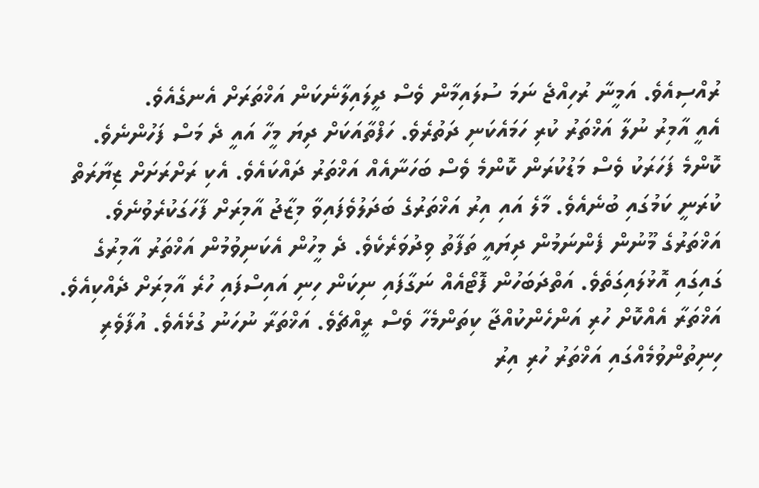ރުއްސިއެވެ. އަމީނާ ރުހިއްޖެ ނަމަ ސުލައިމާން ވެސް ދީލައިލާނެކަން އަޚްތަރަށް އެނގެއެވެ.
އެއީ އާމިރު ނުލާ އަޚްތަރު ކުރި ހަމައެކަނި ދަތުރެވެ. ހަފްތާއަކަށް ދިޔަ މީހާ އައީ ދެ މަސް ފަހުންނެވެ. ކޮންމެ ފަހަރަކު ވެސް މަޑުކުރަން ކޮންމެ ވެސް ބަހަނާއެއް އަޚްތަރު ދައްކައެވެ. އެކި ރަށްރަށަށް ޒިޔާރަތް ކުރަނީ ކަމުގައި ބުނެއެވެ. މާލެ އައި އިރު އަޚްތަރުގެ ބަދަލުވެފައިވާ މިޒާޖު އާމިރަށް ފާހަގަކުރެވުނެވެ. އަޚްތަރުގެ މޫނުން ފެންނަމުން ދިޔައީ ތަފާތު ވިދުވަރެކެވެ. ދެ މީހުން އެކަނިވުމުން އަޚްތަރު އާމިރުގެ ގައިގައި އޮޅުލައިގަތެވެ. އަތްދަބަހުން ފޮޓޯއެއް ނަގާފައި ނިކަން ހިނި އައިސްފައި ހުރެ އާމިރަށް ދެއްކިއެވެ. އަޚްތަރާ އެއްކޮށް ހުރި އަންހެންކުއްޖާ ކިތަންމެހާ ވެސް ރީއްޗެވެ. އަޚްތަރާ ނުހަނު ގުޅެއެވެ. އުފާވެރި ހިނިތުންވުމެއްގައި އަޚްތަރު ހުރި އިރު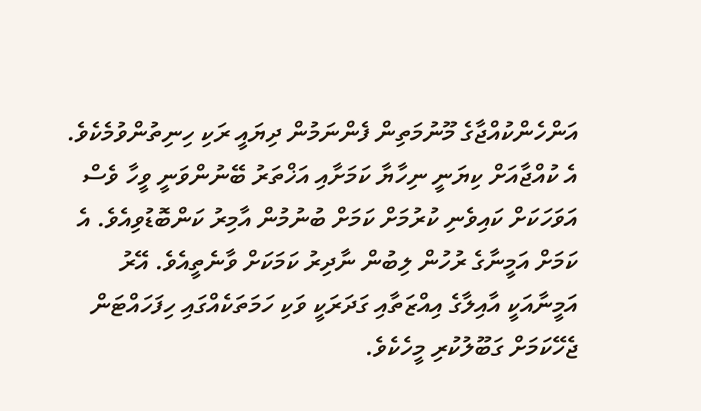އަންހެންކުއްޖާގެ މޫނުމަތިން ފެންނަމުން ދިޔައީ ރަކި ހިނިތުންވުމެކެވެ.
އެ ކުއްޖާއަށް ކިޔަނީ ނިހާޔާ ކަމަށާއި އަޚްތަރު ބޭނުންވަނީ ވީހާ ވެސް އަވަހަކަށް ކައިވެނި ކުރުމަށް ކަމަށް ބުނުމުން އާމިރު ކަންބޮޑުވިއެވެ. އެ ކަމަށް އަމީނާގެ ރުހުން ލިބުން ނާދިރު ކަމަކަށް ވާނެތީއެވެ. އޭރު އަމީނާއަކީ އާއިލާގެ އިއްޒަތާއި ގަދަރަކީ ވަކި ހަމަތަކެއްގައި ހިފަހައްޓަން ޖެހޭކަމަށް ގަބޫލުކުރި މީހެކެވެ.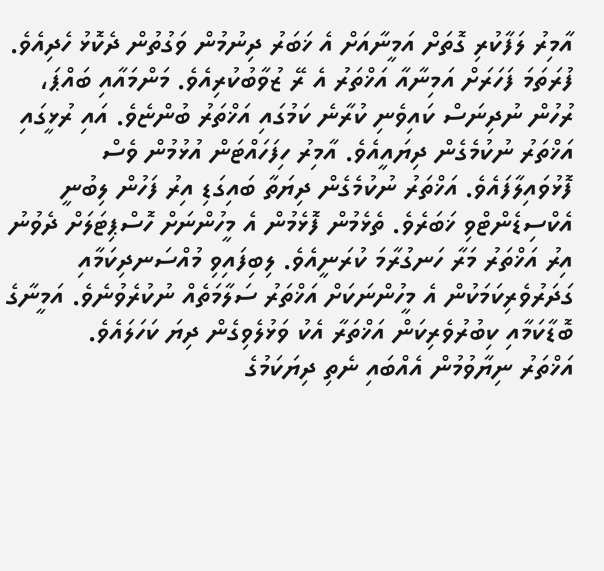އާމިރު ލަފާކުރި ގޮތަށް އަމީނާއަށް އެ ޚަބަރު ދިނުމުން ވަގުތުން ދެކޮޅު ހެދިއެވެ. ފުރަތަމަ ފަހަރަށް އަމިނާއާ އަޚްތަރު އެ ރޭ ޒުވާބުކުރިއެވެ. މަންމައާއި ބައްޕަ، ރުހުން ނުދިނަސް ކައިވެނި ކުރާނެ ކަމުގައި އަޚްތަރު ބުންޏެވެ. އައި ރުޅީގައި އަޚްތަރު ނުކުމެގެން ދިޔައީއެވެ. އާމިރު ހިފަހައްޓަން އުޅުމުން ވެސް ފޮޅުވައިލާފައެވެ. އަޚްތަރު ނުކުމެގެން ދިޔަތާ ބައިގަޑި އިރު ފަހުން ލިބުނީ އެކްސިޑެންޓްވި ޚަބަރެވެ. ތެޅެމުން ފޮޅެމުން އެ މީހުންނަށް ހޮސްޕިޓަލަށް ދެވުނު އިރު އަޚްތަރު މަރާ ހަނގުރާމަ ކުރަނީއެވެ. ލިބިފައިވި މުއްސަނދިކަމާއި ގަދަރުވެރިކަމަކުން އެ މީހުންނަކަށް އަޚްތަރު ސަލާމަތެއް ނުކުރެވުނެވެ. އަމީނާގެ ބޮޑާކަމާއި ކިބުރުވެރިކަން އަޚްތަރާ އެކު ވަޅުލެވިގެން ދިޔަ ކަހަލައެވެ.
އަޚްތަރު ނިޔާވުމުން އެއްބައި ނެތި ދިޔަކަމުގެ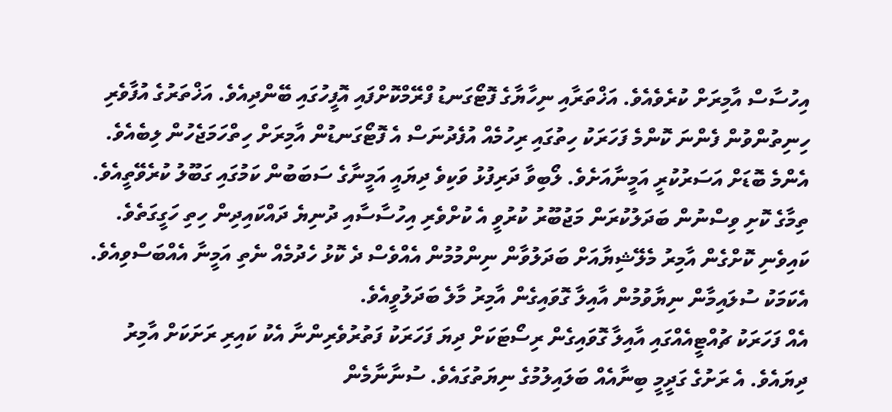އިހުސާސް އާމިރަށް ކުރެވެއެވެ. އަޚްތަރާއި ނިހާޔާގެ ފޮޓޯގަނޑު ފްރޭމްކޮށްފައި އޮފީހުގައި ބޭންދިއެވެ. އަޚްތަރުގެ އުފާވެރި ހިނިތުންވުން ފެންނަ ކޮންމެ ފަހަރަކު ހިތުގައި ރިހުމެއް އުފެދުނަސް އެ ފޮޓޯގަނޑުން އާމިރަށް ހިތްހަމަޖެހުން ލިބެއެވެ. އެންމެ ބޮޑަށް އަސަރުކުރީ އަމީނާއަށެވެ. ލޯބިވާ ދަރިފުޅު ވަކިވެ ދިޔައީ އަމީނާގެ ސަބަބުން ކަމުގައި ގަބޫލު ކުރެވޭތީއެވެ. ތިމާގެ ކޮށި ވިސްނުން ބަދަލުކުރަން މަޖުބޫރު ކުރުވީ އެ ކުށްވެރި އިހުސާސާއި ދުނިޔެ ދައްކައިދިން ހިތި ހަގީގަތެވެ. ކައިވެނި ކޮށްގެން އާމިރު މެލޭޝިޔާއަށް ބަދަލުވާން ނިންމުމުން އެއްވެސް ދެ ކޮޅު ހެދުމެއް ނެތި އަމީނާ އެއްބަސްވިއެވެ. އެކަމަކު ސުލައިމާން ނިޔާވުމުން އާއިލާ ގޮވައިގެން އާމިރު މާލެ ބަދަލުވީއެވެ.
އެއް ފަހަރަކު ޗުއްޓީއެއްގައި އާއިލާ ގޮވައިގެން ރިސޯޓަކަށް ދިޔަ ފަހަރަކު ފަތުރުވެރިންނާ އެކު ކައިރި ރަށަކަށް އާމިރު ދިޔައެވެ. އެ ރަށުގެ ގަދީމީ ބިނާއެއް ބަލައިލުމުގެ ނިޔަތުގައެވެ. ސުނާނާމެން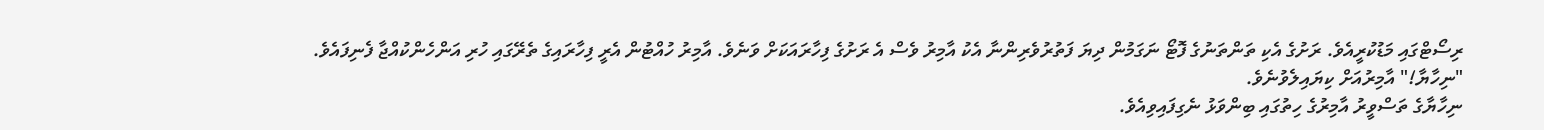ރިސޯޓްގައި މަޑުކުރީއެވެ. ރަށުގެ އެކި ތަންތަނުގެ ފޮޓޯ ނަގަމުން ދިޔަ ފަތުރުވެރިންނާ އެކު އާމިރު ވެސް އެ ރަށުގެ ފިހާރައަކަށް ވަނެވެ. އާމިރު ހުއްޓުން އެރީ ފިހާރައިގެ ތެރޭގައި ހުރި އަންހެންކުއްޖާ ފެނިފައެވެ.
"ނިހާޔާ!" އާމިރުއަށް ކިޔައިލެވުނެވެ.
ނިހާޔާގެ ތަސްވީރު އާމިރުގެ ހިތުގައި ބިންވަޅު ނެގިފައިވިއެވެ.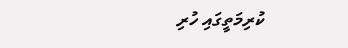ކުރިމަތީގައި ހުރި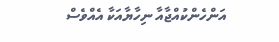އަންހެންކުއްޖާއާ ނިހާޔާއަކާ އެއްވެސް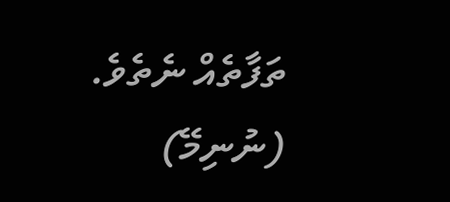ތަފާތެއް ނެތެވެ.
(ނުނިމޭ)